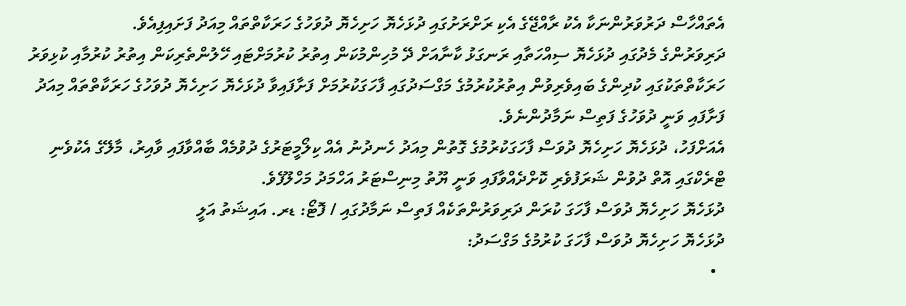އެތައްހާސް ދަރުވަރުންނަކާ އެކު ރާއްޖޭގެ އެކި ރަށްރަށުގައި ދުޅަހެޔޮ ހަށިހެޔޮ ދުވަހުގެ ހަރަކާތްތައް މިއަދު ފަށައިފިއެވެ.
ދަރިވަރުންގެ މެދުގައި ދުޅަހެޔޮ ސިއްހަތާއި ރަނގަޅު ކާނާއަށް ދޭ މުހިންމުކަން އިތުރު ކުރުމަށްޓައި ހޭލުންތެރިކަން އިތުރު ކުރުމާއި ކުޅިވަރު ހަރަކާތްތަކުގައި ކުދިންގެ ބައިވެރިވުން އިތުރުކުރުމުގެ މަގްސަދުގައި ފާހަގަކުރުމަށް ފަށާފައިވާ ދުޅަހެޔޮ ހަށިހެޔޮ ދުވަހުގެ ހަރަކާތްތައް މިއަދު ފަށާފައި ވަނީ ދުވަހުގެ ފަތިސް ނަމާދުންނެވެ.
އެއަށްފަހު، ދުޅަހެޔޮ ހަށިހެޔޮ ދުވަސް ފާހަގަކުރުމުގެ ގޮތުން މިއަދު ހެނދުނު އެއް ކިލޯމީޓަރުގެ ދުވުމެއް ބާއްވާފައި ވާއިރު، މާލޭގެ އެކުވެނި ޓްރެކްގައި އޮތް ދުވުން ޝަރަފުވެރި ކޮށްދެއްވާފައި ވަނީ ޔޫތު މިނިސްޓަރު އަހްމަދު މަހްލޫފެވެ.
ދުޅަހެޔޮ ހަށިހެޔޮ ދުވަސް ފާހަގަ ކުރަން ދަރިވަރުންތަކެއް ފަތިސް ނަމާދުގައި / ފޮޓޯ: ޑރ. އައިޝަތު އަލީ
ދުޅަހެޔޮ ހަށިހެޔޮ ދުވަސް ފާހަގަ ކުރުމުގެ މަގްސަދު:
  •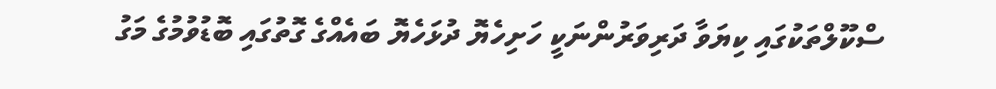ސްކޫލްތަކުގައި ކިޔަވާ ދަރިވަރުންނަކީ ހަށިހެޔޮ ދުޅަހެޔޮ ބައެއްގެ ގޮތުގައި ބޮޑުވުމުގެ މަގު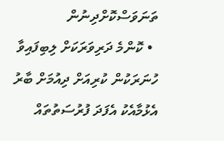ތަނަވަސްކޮށްދިނުން
  • ކޮންމެ ދަރިވަރަކަށް ލިބިފައިވާ ހުނަރަކުން ކުރިއަށް ދިއުމަށް ބާރު އެޅުމާއެކު އެފަދަ ފުރުސަތުތައް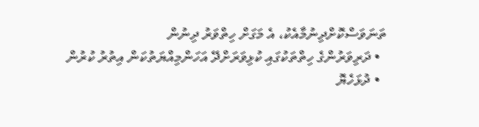ތަނަވަސްކޮށްދިނުމާއެކު، އެ މަގަށް ހިތްވަރު ދިނުން
  • ދަރިވަރުންގެ ހިތްތަކުގައި ކުޅިވަރަށްދޭ އަހަންމިއްޔަތުކަން އިތުރު ކުރުން
  • ދުޅަހެޔޮ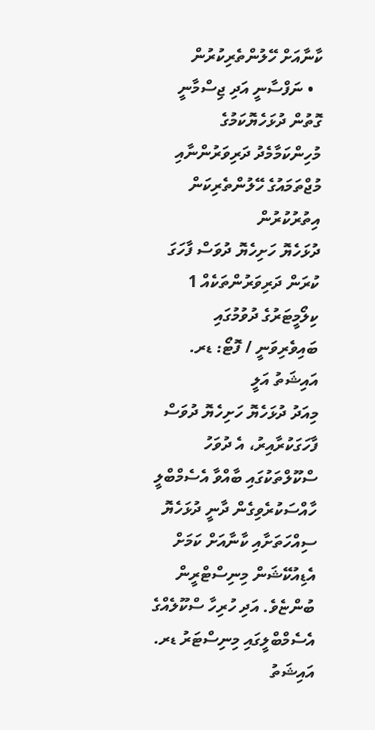ކާނާއަށް ހޭލުންތެރިކުރުން
  • ނަފްސާނީ އަދި ޖިސްމާނީ ގޮތުން ދުޅަހެޔޮކަމުގެ މުހިންކަމާމެދު ދަރިވަރުންނާއި މުޖްތަމައުގެ ހޭލުންތެރިކަން އިތުރުކުރުން
ދުޅަހެޔޮ ހަށިހެޔޮ ދުވަސް ފާހަގަ ކުރަން ދަރިވަރުންތަކެއް 1 ކިލޯމީޓަރުގެ ދުވުމުގައި ބައިވެރިވަނީ / ފޮޓޯ: ޑރ. އައިޝަތު އަލީ
މިއަދު ދުޅަހެޔޮ ހަށިހެޔޮ ދުވަސް ފާހަގަކުރާއިރު، އެ ދުވަހު ސްކޫލްތަކުގައި ބާއްވާ އެސެމްބްލީ ހާއްސަކުރެވިގެން ދާނީ ދުޅަހެޔޮ ސިއްހަތަށާއި ކާނާއަށް ކަމަށް އެޑިއުކޭޝަން މިނިސްޓްރީން ބުންޏެވެ. އަދި ހުރިހާ ސްކޫލެއްގެ އެސެމްބްލީގައި މިނިސްޓަރު ޑރ. އައިޝަތު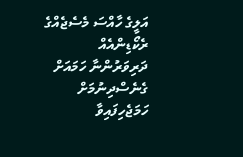އަލީގެ ހާއްސަ މެސެޖެއްގެ ރެކޯޑިންއެއް ދަރިވަރުންނާ ހަމައަށް ގެނެސްދިނުމަށް ހަމަޖެހިފައިވާ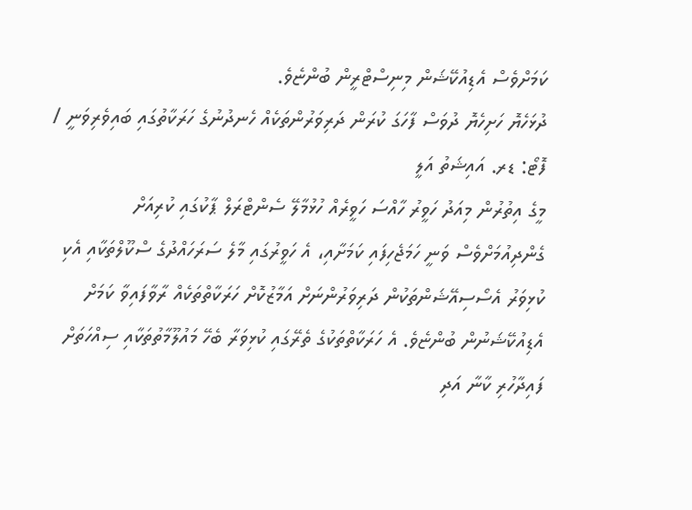ކަމަށްވެސް އެޑިއުކޭޝަން މިނިސްޓްރީން ބުންޏެވެ.
ދުޅަހެޔޮ ހަށިހެޔޮ ދުވަސް ފާހަގަ ކުރަން ދަރިވަރުންތަކެއް ހެނދުނުގެ ހަރަކާތުގައި ބައިވެރިވަނީ / ފޮޓޯ: ޑރ. އައިޝަތު އަލީ
މީގެ އިތުރުން މިއަދު ހަވީރު ހާއްސަ ހަވީރެއް ހުޅުމާލޭ ސެންޓްރަލް ޕާކުގައި ކުރިއަށް ގެންދިއުމަށްވެސް ވަނީ ހަމަޖެހިފައި ކަމަށާއި، އެ ހަވީރުގައި މާލެ ސަރަހައްދުގެ ސްކޫލްތަކާއި އެކި ކުޅިވަރު އެސޯސިއޭޝަންތަކުން ދަރިވަރުންނަށް އަމާޒުކޮށް ހަރަކާތްތަކެއް ރާވާފައިވާ ކަމަށް އެޑިއުކޭޝަނުން ބުންޏެވެ. އެ ހަރަކާތްތަކުގެ ތެރޭގައި ކުޅިވަރާ ބެހޭ މައުލޫމާތުތަކާއި ސިއްހަތަށް ފައިދާހުރި ކާނާ އަދި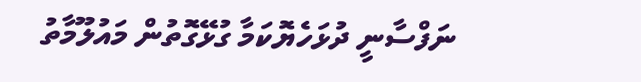ނަފްސާނީ ދުޅަހެޔޮކަމާ ގުޅޭގޮތުން މައުލޫމާތު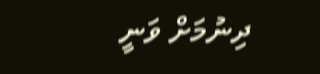ދިނުމަށް ވަނީ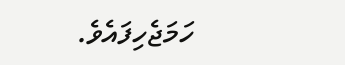ހަމަޖެހިފައެވެ.